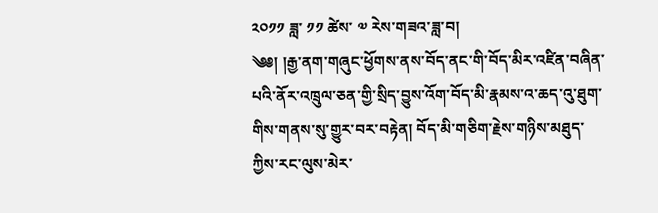༢༠༡༡ ཟླ་ ༡༡ ཚེས་ ༧ རེས་གཟའ་ཟླ་བ།
༄༅། །རྒྱ་ནག་གཞུང་ཕྱོགས་ནས་བོད་ནང་གི་བོད་མིར་འཛིན་བཞིན་པའི་ནོར་འཁྲུལ་ཅན་གྱི་སྲིད་བྱུས་འོག་བོད་མི་རྣམས་འ་ཆད་འུ་ཐུག་གིས་གནས་སུ་གྱུར་བར་བརྟེན། བོད་མི་གཅིག་རྗེས་གཉིས་མཐུད་ཀྱིས་རང་ལུས་མེར་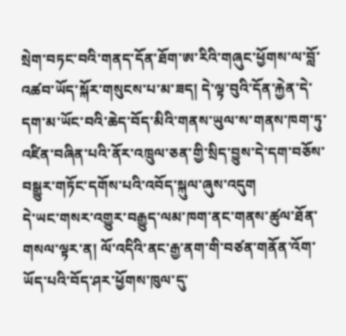སྲེག་བཏང་བའི་གནད་དོན་ཐོག་ཨ་རིའི་གཞུང་ཕྱོགས་ལ་བློ་འཚབ་ཡོད་སྐོར་གསུངས་པ་མ་ཟད། དེ་ལྟ་བུའི་དོན་རྐྱེན་དེ་དག་མ་ཡོང་བའི་ཆེད་བོད་མིའི་གནས་ཡུལ་ས་གནས་ཁག་ཏུ་འཛིན་བཞིན་པའི་ནོར་འཁྲུལ་ཅན་གྱི་སྲིད་བྱུས་དེ་དག་བཅོས་བསྒྱུར་གཏོང་དགོས་པའི་འབོད་སྐུལ་ཞུས་འདུག
དེ་ཡང་གསར་འགྱུར་བརྒྱུད་ལམ་ཁག་ནང་གནས་ཚུལ་ཐོན་གསལ་ལྟར་ན། ལོ་འདིའི་ནང་རྒྱ་ནག་གི་བཙན་གནོན་འོག་ཡོད་པའི་བོད་ཤར་ཕྱོགས་ཁུལ་དུ་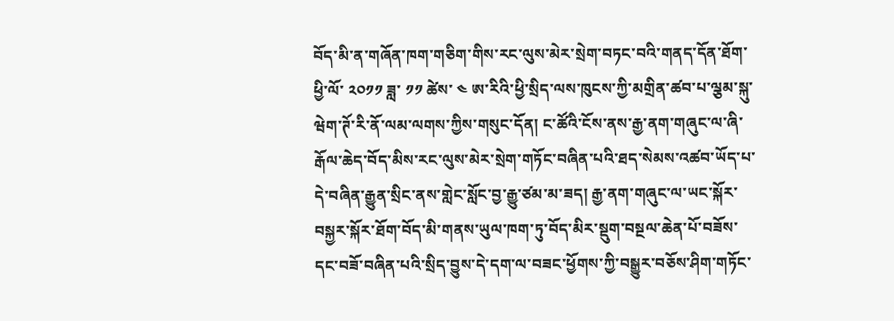བོད་མི་ན་གཞོན་ཁག་གཅིག་གིས་རང་ལུས་མེར་སྲེག་བཏང་བའི་གནད་དོན་ཐོག་ཕྱི་ལོ་ ༢༠༡༡ ཟླ་ ༡༡ ཚེས་ ༤ ཨ་རིའི་ཕྱི་སྲིད་ལས་ཁུངས་ཀྱི་མགྲིན་ཚབ་པ་ལྕམ་སྐུ་ཝེག་ཊོ་རི་ནོ་ལམ་ལགས་ཀྱིས་གསུང་དོན། ང་ཚོའི་ངོས་ནས་རྒྱ་ནག་གཞུང་ལ་ཞི་རྒོལ་ཆེད་བོད་མིས་རང་ལུས་མེར་སྲེག་གཏོང་བཞིན་པའི་ཐད་སེམས་འཚབ་ཡོད་པ་དེ་བཞིན་རྒྱུན་སྲིང་ནས་གླེང་སློང་བྱ་རྒྱུ་ཙམ་མ་ཟད། རྒྱ་ནག་གཞུང་ལ་ཡང་སྐོར་བསྐྱར་སྐོར་ཐོག་བོད་མི་གནས་ཡུལ་ཁག་ཏུ་བོད་མིར་སྡུག་བསྔལ་ཆེན་པོ་བཟོས་དང་བཟོ་བཞིན་པའི་སྲིད་བྱུས་དེ་དག་ལ་བཟང་ཕྱོགས་ཀྱི་བསྒྱུར་བཅོས་ཤིག་གཏོང་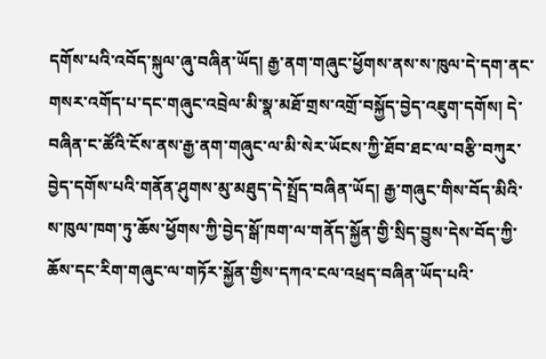དགོས་པའི་འབོད་སྐུལ་ཞུ་བཞིན་ཡོད། རྒྱ་ནག་གཞུང་ཕྱོགས་ནས་ས་ཁུལ་དེ་དག་ནང་གསར་འགོད་པ་དང་གཞུང་འབྲེལ་མི་སྣ་མཐོ་གྲས་འགྲོ་བསྐྱོད་བྱེད་འཇུག་དགོས། དེ་བཞིན་ང་ཚོའི་ངོས་ནས་རྒྱ་ནག་གཞུང་ལ་མི་སེར་ཡོངས་ཀྱི་ཐོབ་ཐང་ལ་བརྩི་བཀུར་བྱེད་དགོས་པའི་གནོན་ཤུགས་མུ་མཐུད་དེ་སྤྲོད་བཞིན་ཡོད། རྒྱ་གཞུང་གིས་བོད་མིའི་ས་ཁུལ་ཁག་ཏུ་ཆོས་ཕྱོགས་ཀྱི་བྱེད་སྒོ་ཁག་ལ་གནོད་སྐྱོན་གྱི་སྲིད་བྱུས་དེས་བོད་ཀྱི་ཆོས་དང་རིག་གཞུང་ལ་གཏོར་སྐྱོན་གྱིས་དཀའ་ངལ་འཕྲད་བཞིན་ཡོད་པའི་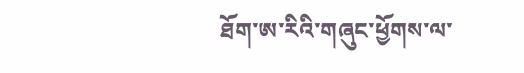ཐོག་ཨ་རིའི་གཞུང་ཕྱོགས་ལ་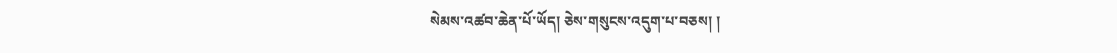སེམས་འཚབ་ཆེན་པོ་ཡོད། ཅེས་གསུངས་འདུག་པ་བཅས། །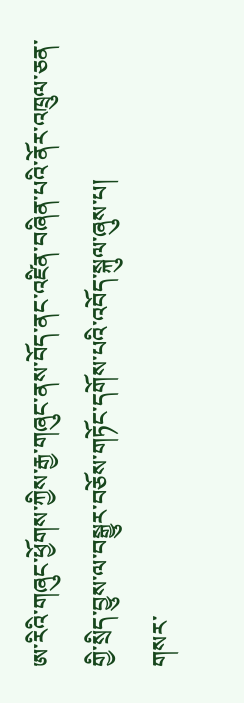ཨ་རིའི་གཞུང་ཕྱོགས་ཀྱིས་རྒྱ་གཞུང་ནས་བོད་ནང་འཛིན་བཞིན་པའི་ནོར་འཁྲུལ་ཅན་གྱི་སྲིད་བྱུས་ལ་བསྒྱུར་བཅོས་གཏོང་དགོས་པའི་འབོད་སྐུལ་ཞུས་པ།
གསར་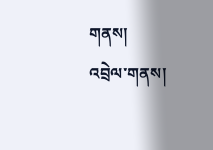གནས།
འབྲེལ་གནས།